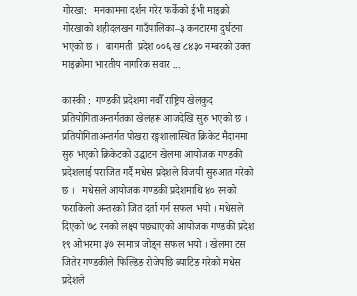गोरखा:   मनकामना दर्शन गरेर फर्केको ईभी माइक्रो गोरखाको शहीदलखन गाउँपालिका–३ कनटारमा दुर्घटना भएको छ ।   बागमती  प्रदेश ००६ ख ८४३० नम्बरको उक्त माइक्रोमा भारतीय नागरिक सवार ...

कास्की :  गण्डकी प्रदेशमा नवौँ राष्ट्रिय खेलकुद प्रतियोगिताअन्तर्गतका खेलहरू आजदेखि सुरु भएको छ ।    प्रतियोगिताअन्तर्गत पोखरा रङ्गशालास्थित क्रिकेट मैदानमा सुरु भएको क्रिकेटको उद्घाटन खेलमा आयोजक गण्डकी प्रदेशलाई पराजित गर्दै मधेस प्रदेशले विजयी सुरुआत गरेको छ ।   मधेसले आयोजक गण्डकी प्रदेशमाथि ४० रनको फराकिलो अन्तरको जित दर्ता गर्न सफल भयो । मधेसले दिएको ७८ रनको लक्ष्य पछ्याएको आयोजक गण्डकी प्रदेश १९ ओभरमा ३७ रनमात्र जोड्न सफल भयो । खेलमा टस जितेर गण्डकीले फिल्डिङ रोजेपछि ब्याटिङ गरेको मधेस प्रदेशले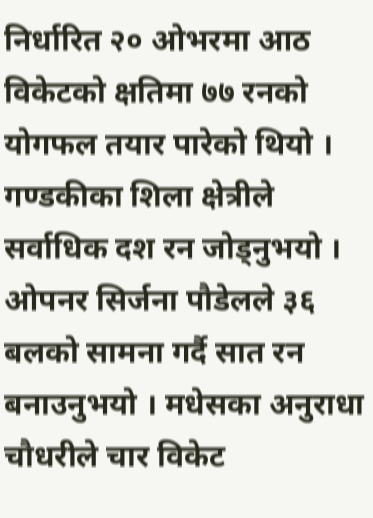निर्धारित २० ओभरमा आठ विकेटको क्षतिमा ७७ रनको योगफल तयार पारेको थियो ।   गण्डकीका शिला क्षेत्रीले सर्वाधिक दश रन जोड्नुभयो । ओपनर सिर्जना पौडेलले ३६ बलको सामना गर्दै सात रन बनाउनुभयो । मधेसका अनुराधा चौधरीले चार विकेट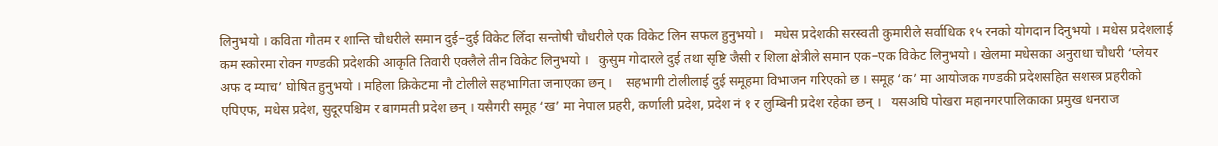लिनुभयो । कविता गौतम र शान्ति चौधरीले समान दुई–दुई विकेट लिँदा सन्तोषी चौधरीले एक विकेट लिन सफल हुनुभयो ।   मधेस प्रदेशकी सरस्वती कुमारीले सर्वाधिक १५ रनको योगदान दिनुभयो । मधेस प्रदेशलाई कम स्कोरमा रोक्न गण्डकी प्रदेशकी आकृति तिवारी एक्लैले तीन विकेट लिनुभयो ।   कुसुम गोदारले दुई तथा सृष्टि जैसी र शिला क्षेत्रीले समान एक–एक विकेट लिनुभयो । खेलमा मधेसका अनुराधा चौधरी ‘प्लेयर अफ द म्याच’ घोषित हुनुभयो । महिला क्रिकेटमा नौ टोलीले सहभागिता जनाएका छन् ।    सहभागी टोलीलाई दुई समूहमा विभाजन गरिएको छ । समूह ‘क’ मा आयोजक गण्डकी प्रदेशसहित सशस्त्र प्रहरीको एपिएफ, मधेस प्रदेश, सुदूरपश्चिम र बागमती प्रदेश छन् । यसैगरी समूह ‘ख’ मा नेपाल प्रहरी, कर्णाली प्रदेश, प्रदेश नं १ र लुम्बिनी प्रदेश रहेका छन् ।   यसअघि पोखरा महानगरपालिकाका प्रमुख धनराज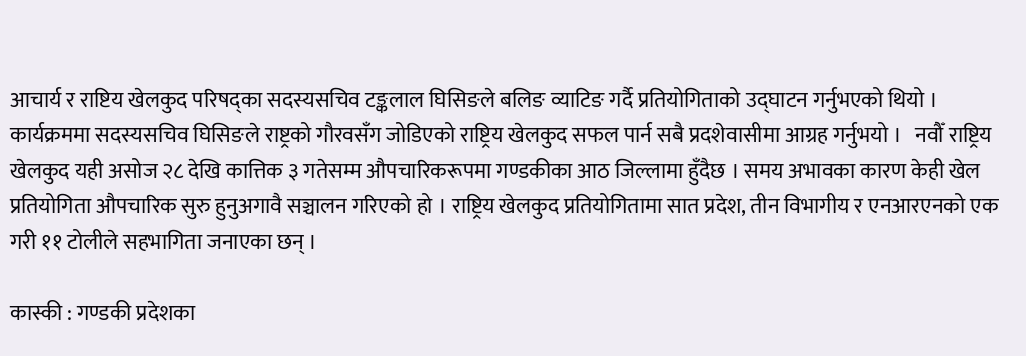आचार्य र राष्टिय खेलकुद परिषद्का सदस्यसचिव टङ्कलाल घिसिङले बलिङ व्याटिङ गर्दै प्रतियोगिताको उद्घाटन गर्नुभएको थियो । कार्यक्रममा सदस्यसचिव घिसिङले राष्ट्रको गौरवसँग जोडिएको राष्ट्रिय खेलकुद सफल पार्न सबै प्रदशेवासीमा आग्रह गर्नुभयो ।   नवौँ राष्ट्रिय खेलकुद यही असोज २८ देखि कात्तिक ३ गतेसम्म औपचारिकरूपमा गण्डकीका आठ जिल्लामा हुँदैछ । समय अभावका कारण केही खेल प्रतियोगिता औपचारिक सुरु हुनुअगावै सञ्चालन गरिएको हो । राष्ट्रिय खेलकुद प्रतियोगितामा सात प्रदेश, तीन विभागीय र एनआरएनको एक गरी ११ टोलीले सहभागिता जनाएका छन् ।

कास्की : गण्डकी प्रदेशका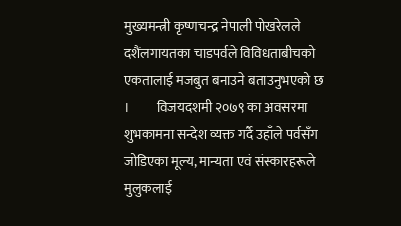मुख्यमन्त्री कृष्णचन्द्र नेपाली पोखरेलले दशैंलगायतका चाडपर्वले विविधताबीचको एकतालाई मजबुत बनाउने बताउनुभएको छ ।          विजयदशमी २०७९ का अवसरमा शुभकामना सन्देश व्यक्त गर्दै उहाँले पर्वसँग जोडिएका मूल्य, मान्यता एवं संस्कारहरूले मुलुकलाई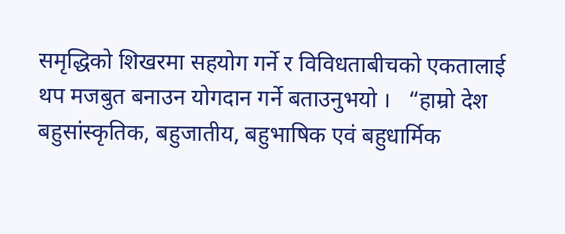समृद्धिको शिखरमा सहयोग गर्ने र विविधताबीचको एकतालाई थप मजबुत बनाउन योगदान गर्ने बताउनुभयो ।   “हाम्रो देश बहुसांस्कृतिक, बहुजातीय, बहुभाषिक एवं बहुधार्मिक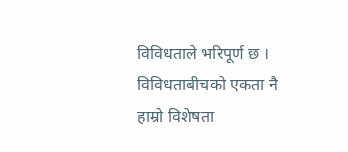विविधताले भरिपूर्ण छ । विविधताबीचको एकता नै हाम्रो विशेषता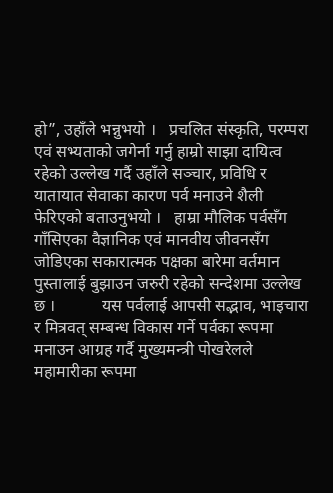हो”, उहाँले भन्नुभयो ।   प्रचलित संस्कृति, परम्परा एवं सभ्यताको जगेर्ना गर्नु हाम्रो साझा दायित्व रहेको उल्लेख गर्दै उहाँले सञ्चार, प्रविधि र यातायात सेवाका कारण पर्व मनाउने शैली फेरिएको बताउनुभयो ।   हाम्रा मौलिक पर्वसँग गाँसिएका वैज्ञानिक एवं मानवीय जीवनसँग जोडिएका सकारात्मक पक्षका बारेमा वर्तमान पुस्तालाई बुझाउन जरुरी रहेको सन्देशमा उल्लेख छ ।           यस पर्वलाई आपसी सद्भाव, भाइचारा र मित्रवत् सम्बन्ध विकास गर्ने पर्वका रूपमा मनाउन आग्रह गर्दै मुख्यमन्त्री पोखरेलले महामारीका रूपमा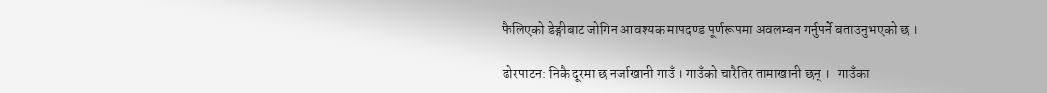फैलिएको डेङ्गीबाट जोगिन आवश्यक मापदण्ड पूर्णरूपमा अवलम्बन गर्नुपर्ने बताउनुभएको छ ।

ढोरपाटन: निकै दूरमा छ नर्जाखानी गाउँ । गाउँको चारैतिर तामाखानी छन् ।   गाउँका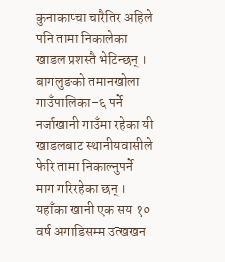कुनाकाप्चा चारैतिर अहिले पनि तामा निकालेका खाडल प्रशस्तै भेटिन्छन् । बागलुङको तमानखोला गाउँपालिका–६ पर्ने नर्जाखानी गाउँमा रहेका यी खाडलबाट स्थानीयवासीले फेरि तामा निकाल्नुपर्ने माग गरिरहेका छन् ।   यहाँका खानी एक सय १० वर्ष अगाडिसम्म उत्खखन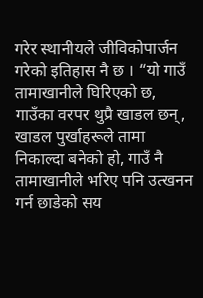गरेर स्थानीयले जीविकोपार्जन गरेको इतिहास नै छ । “यो गाउँ तामाखानीले घिरिएको छ, गाउँका वरपर थुप्रै खाडल छन्, खाडल पुर्खाहरूले तामा निकाल्दा बनेको हो, गाउँ नै तामाखानीले भरिए पनि उत्खनन गर्न छाडेको सय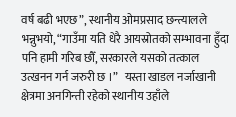वर्ष बढी भएछ”, स्थानीय ओमप्रसाद छन्त्यालले भन्नुभयो, “गाउँमा यति धेरै आयस्रोतको सम्भावना हुँदा पनि हामी गरिब छौँ, सरकारले यसको तत्काल उत्खनन गर्न जरुरी छ ।”   यस्ता खाडल नर्जाखानी क्षेत्रमा अनगिन्ती रहेको स्थानीय उहाँले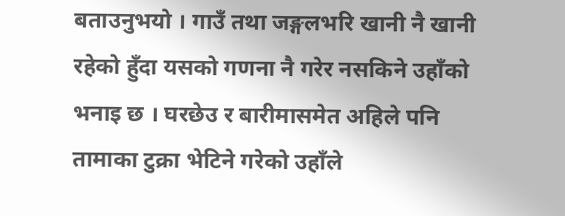बताउनुभयो । गाउँ तथा जङ्गलभरि खानी नै खानी रहेको हुँदा यसको गणना नै गरेर नसकिने उहाँको भनाइ छ । घरछेउ र बारीमासमेत अहिले पनि तामाका टुक्रा भेटिने गरेको उहाँले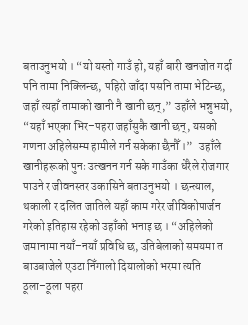बताउनुभयो । “यो यस्तो गाउँ हो, यहाँ बारी खनजोत गर्दा पनि तामा निक्लिन्छ, पहिरो जाँदा पसनि तामा भेटिन्छ, जहाँ त्यहाँ तामाको खानी नै खानी छन्,” उहाँले भन्नुभयो, “यहाँ भएका भिर–पहरा जहाँसुकै खानी छन्, यसको गणना अहिलेसम्म हामीले गर्न सकेका छैनौँ ।”   उहाँले खानीहरूको पुनः उत्खनन गर्न सके गाउँका धेरैले रोजगार पाउने र जीवनस्तर उकासिने बताउनुभयो । छन्त्याल, थकाली र दलित जातिले यहाँ काम गरेर जीविकोपार्जन गरेको इतिहास रहेको उहाँको भनाइ छ । “अहिलेको जमानामा नयाँ–नयाँ प्रविधि छ, उतिबेलाको समयमा त बाउबाजेले एउटा निँगालो दियालोको भरमा त्यति ठूला–ठूला पहरा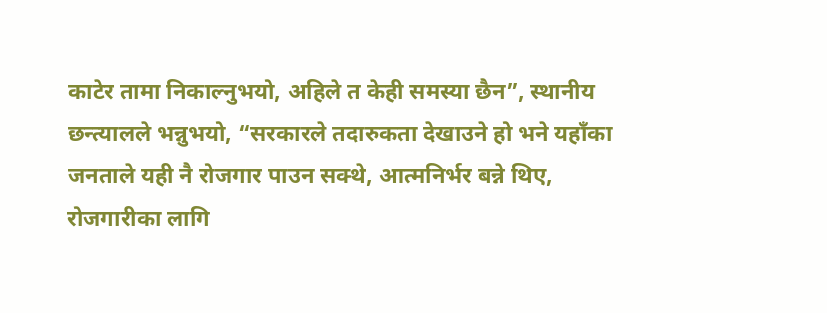काटेर तामा निकाल्नुभयो, अहिले त केही समस्या छैन”, स्थानीय छन्त्यालले भन्नुभयो, “सरकारले तदारुकता देखाउने हो भने यहाँका जनताले यही नै रोजगार पाउन सक्थे, आत्मनिर्भर बन्ने थिए, रोजगारीका लागि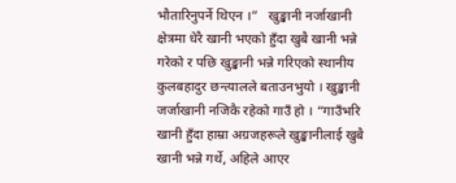भौतारिनुपर्ने थिएन ।”   खुङ्खानी नर्जाखानी क्षेत्रमा धेरै खानी भएको हुँदा खुबै खानी भन्ने गरेको र पछि खुङ्खानी भन्ने गरिएको स्थानीय कुलबहादुर छन्त्यालले बताउनभुयो । खुङ्खानी जर्जाखानी नजिकै रहेको गाउँ हो । “गाउँभरि खानी हुँदा हाम्रा अग्रजहरूले खुङ्खानीलाई खुबै खानी भन्ने गर्थे, अहिले आएर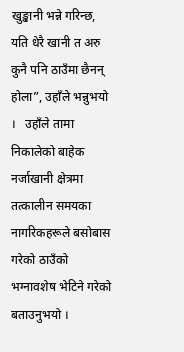खुङ्खानी भन्ने गरिन्छ, यति धेरै खानी त अरु कुनै पनि ठाउँमा छैनन् होला”, उहाँले भन्नुभयो ।   उहाँले तामा निकालेको बाहेक नर्जाखानी क्षेत्रमा तत्कालीन समयका नागरिकहरूले बसोबास गरेको ठाउँको भग्नावशेष भेटिने गरेको बताउनुभयो ।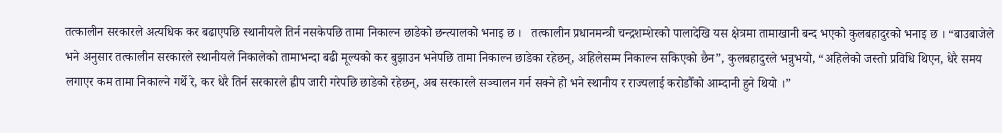तत्कालीन सरकारले अत्यधिक कर बढाएपछि स्थानीयले तिर्न नसकेपछि तामा निकाल्न छाडेको छन्त्यालको भनाइ छ ।   तत्कालीन प्रधानमन्त्री चन्द्रशम्शेरको पालादेखि यस क्षेत्रमा तामाखानी बन्द भएको कुलबहादुरको भनाइ छ । “बाउबाजेले भने अनुसार तत्कालीन सरकारले स्थानीयले निकालेको तामाभन्दा बढी मूल्यको कर बुझाउन भनेपछि तामा निकाल्न छाडेका रहेछन्, अहिलेसम्म निकाल्न सकिएको छैन”, कुलबहादुरले भन्नुभयो, “अहिलेको जस्तो प्रविधि थिएन, धेरै समय लगाएर कम तामा निकाल्ने गर्थे रे, कर धेरै तिर्न सरकारले ह्वीप जारी गरेपछि छाडेको रहेछन्, अब सरकारले सञ्चालन गर्न सक्ने हो भने स्थानीय र राज्यलाई करोडौँको आम्दानी हुने थियो ।”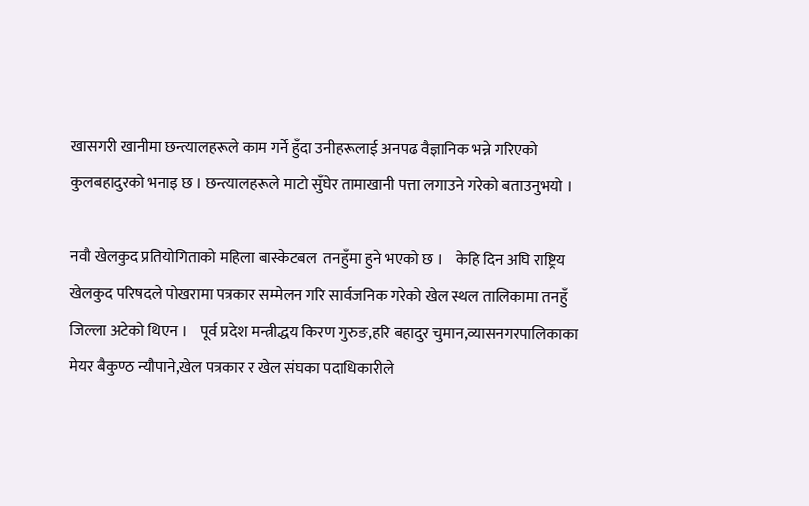खासगरी खानीमा छन्त्यालहरूले काम गर्ने हुँदा उनीहरूलाई अनपढ वैज्ञानिक भन्ने गरिएको कुलबहादुरको भनाइ छ । छन्त्यालहरूले माटो सुँघेर तामाखानी पत्ता लगाउने गरेको बताउनुभयो ।

नवौ खेलकुद प्रतियोगिताको महिला बास्केटबल  तनहुँमा हुने भएको छ ।    केहि दिन अघि राष्ट्रिय खेलकुद परिषदले पोखरामा पत्रकार सम्मेलन गरि सार्वजनिक गरेको खेल स्थल तालिकामा तनहुँ जिल्ला अटेको थिएन ।    पूर्व प्रदेश मन्त्रीद्धय किरण गुरुङ,हरि बहादुर चुमान,व्यासनगरपालिकाका मेयर बैकुण्ठ न्यौपाने,खेल पत्रकार र खेल संघका पदाधिकारीले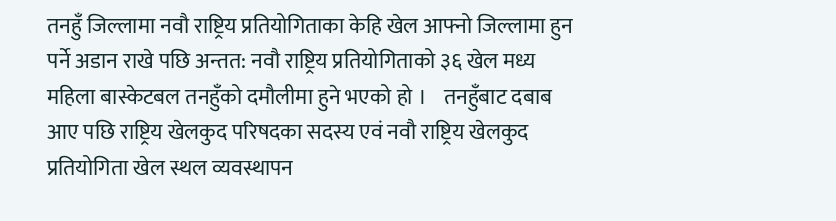तनहुँ जिल्लामा नवौ राष्ट्रिय प्रतियोगिताका केहि खेल आफ्नो जिल्लामा हुन पर्ने अडान राखे पछि अन्तत: नवौ राष्ट्रिय प्रतियोगिताको ३६ खेल मध्य महिला बास्केटबल तनहुँको दमौलीमा हुने भएको हो ।    तनहुँबाट दबाब आए पछि राष्ट्रिय खेलकुद परिषदका सदस्य एवं नवौ राष्ट्रिय खेलकुद प्रतियोगिता खेल स्थल व्यवस्थापन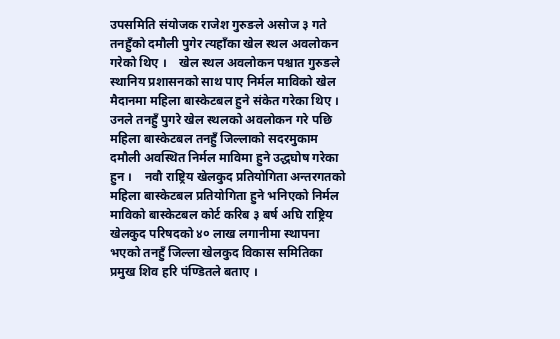उपसमिति संयोजक राजेश गुरुङले असोज ३ गते तनहुँको दमौली पुगेर त्यहाँका खेल स्थल अवलोकन गरेको थिए ।    खेल स्थल अवलोकन पश्चात गुरुङले स्थानिय प्रशासनको साथ पाए निर्मल माविको खेल मैदानमा महिला बास्केटबल हुने संकेत गरेका थिए ।    उनले तनहुँ पुगरे खेल स्थलको अवलोकन गरे पछि महिला बास्केटबल तनहुँ जिल्लाको सदरमुकाम दमौली अवस्थित निर्मल माविमा हुने उद्धघोष गरेका हुन ।    नवौ राष्ट्रिय खेलकुद प्रतियोगिता अन्तरगतको महिला बास्केटबल प्रतियोगिता हुने भनिएको निर्मल माविको बास्केटबल कोर्ट करिब ३ बर्ष अघि राष्ट्रिय खेलकुद परिषदको ४० लाख लगानीमा स्थापना भएको तनहुँ जिल्ला खेलकुद विकास समितिका प्रमुख शिव हरि पंण्डितले बताए ।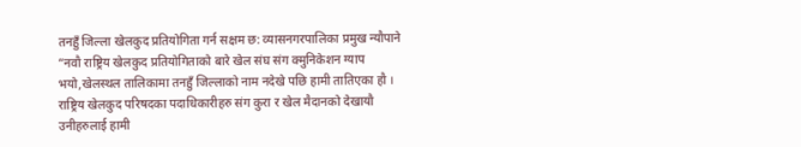तनहुँ जिल्ला खेलकुद प्रतियोगिता गर्न सक्षम छ: व्यासनगरपालिका प्रमुख न्यौपाने    “नवौ राष्ट्रिय खेलकुद प्रतियोगिताको बारे खेल संघ संग क्मुनिकेशन ग्याप भयो,खेलस्थल तालिकामा तनहुँ जिल्लाको नाम नदेखे पछि हामी तातिएका हौ । राष्ट्रिय खेलकुद परिषदका पदाधिकारीहरु संग कुरा र खेल मैदानको देखायौ उनीहरुलाई हामी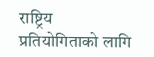राष्ट्रिय प्रतियोगिताको लागि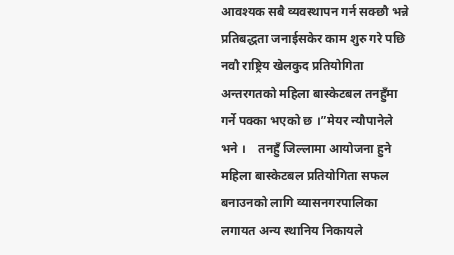आवश्यक सबै व्यवस्थापन गर्न सक्छौ भन्ने प्रतिबद्धता जनाईसकेर काम शुरु गरे पछि नवौ राष्ट्रिय खेलकुद प्रतियोगिता अन्तरगतको महिला बास्केटबल तनहुँमा गर्ने पक्का भएको छ ।”मेयर न्यौपानेले भने ।    तनहुँ जिल्लामा आयोजना हुने महिला बास्केटबल प्रतियोगिता सफल बनाउनको लागि व्यासनगरपालिका लगायत अन्य स्थानिय निकायले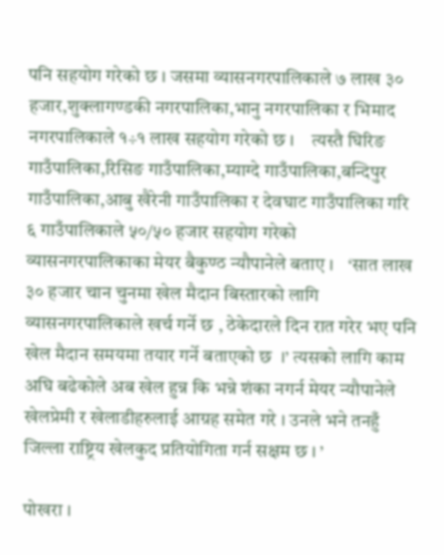पनि सहयोग गरेको छ । जसमा व्यासनगरपालिकाले ७ लाख ३० हजार,शुक्लागण्डकी नगरपालिका,भानु नगरपालिका र भिमाद नगरपालिकाले १÷१ लाख सहयोग गरेको छ ।    त्यस्तै घिरिङ गाउँपालिका,रिसिङ गाउँपालिका,म्याग्दे गाउँपालिका,बन्दिपुर गाउँपालिका,आबु खैरेनी गाउँपालिका र देवघाट गाउँपालिका गरि ६ गाउँपालिकाले ५०/५० हजार सहयोग गरेको व्यासनगरपालिकाका मेयर बैकुण्ठ न्यौपानेले बताए ।    ‘सात लाख ३० हजार चान चुनमा खेल मैदान बिस्तारको लागि व्यासनगरपालिकाले खर्च गर्ने छ , ठेकेदारले दिन रात गरेर भए पनि खेल मैदान समयमा तयार गर्ने बताएको छ  ।’ त्यसको लागि काम अघि बढेकोले अब खेल हुन्न कि भन्ने शंका नगर्न मेयर न्यौपानेले खेलप्रेमी र खेलाडीहरुलाई आग्रह समेत गरे । उनले भने तनहुँ जिल्ला राष्ट्रिय खेलकुद प्रतियोगिता गर्न सक्षम छ । ’

पोखरा ।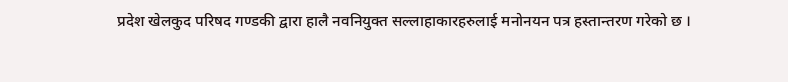प्रदेश खेलकुद परिषद गण्डकी द्वारा हालै नवनियुक्त सल्लाहाकारहरुलाई मनोनयन पत्र हस्तान्तरण गरेको छ ।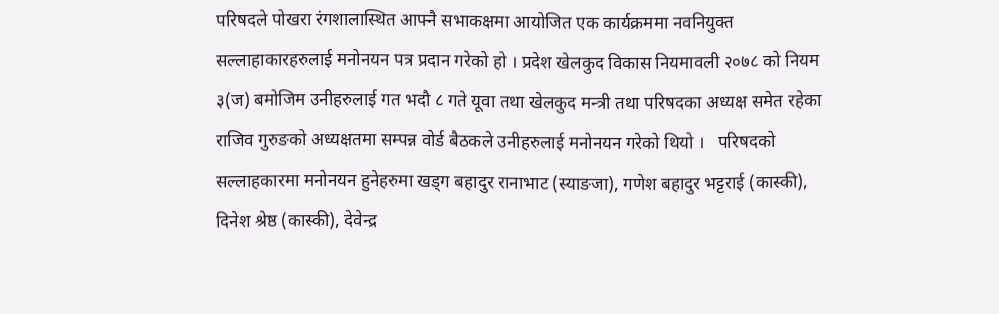परिषदले पोखरा रंगशालास्थित आफ्नै सभाकक्षमा आयोजित एक कार्यक्रममा नवनियुक्त सल्लाहाकारहरुलाई मनोनयन पत्र प्रदान गरेको हो । प्रदेश खेलकुद विकास नियमावली २०७८ को नियम ३(ज) बमोजिम उनीहरुलाई गत भदौ ८ गते यूवा तथा खेलकुद मन्त्री तथा परिषदका अध्यक्ष समेत रहेका राजिव गुरुङको अध्यक्षतमा सम्पन्न वोर्ड बैठकले उनीहरुलाई मनोनयन गरेको थियो ।   परिषदको सल्लाहकारमा मनोनयन हुनेहरुमा खड्ग बहादुर रानाभाट (स्याङजा), गणेश बहादुर भट्टराई (कास्की), दिनेश श्रेष्ठ (कास्की), देवेन्द्र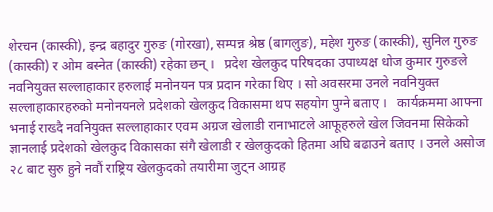शेरचन (कास्की), इन्द्र बहादुर गुरुङ (गोरखा), सम्पन्न श्रेष्ठ (बागलुङ), महेश गुरुङ (कास्की), सुनिल गुरुङ (कास्की) र ओम बस्नेत (कास्की) रहेका छन् ।   प्रदेश खेलकुद परिषदका उपाध्यक्ष धोज कुमार गुरुङले नवनियुक्त सल्लाहाकार हरुलाई मनोनयन पत्र प्रदान गरेका थिए । सो अवसरमा उनले नवनियुक्त सल्लाहाकारहरुको मनोनयनले प्रदेशको खेलकुद विकासमा थप सहयोग पुग्ने बताए ।   कार्यक्रममा आफ्ना भनाई राख्दै नवनियुक्त सल्लाहाकार एवम अग्रज खेलाडी रानाभाटले आफूहरुले खेल जिवनमा सिकेको ज्ञानलाई प्रदेशको खेलकुद विकासका संगै खेलाडी र खेलकुदको हितमा अघि बढाउने बताए । उनले असोज २८ बाट सुरु हुने नवौं राष्ट्रिय खेलकुदको तयारीमा जुट्न आग्रह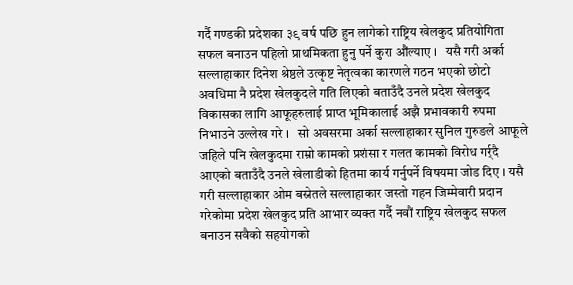गर्दै गण्डकी प्रदेशका ३९ वर्ष पछि हुन लागेको राष्ट्रिय खेलकुद प्रतियोगिता सफल बनाउन पहिलो प्राथमिकता हुनु पर्ने कुरा औंल्याए ।   यसै गरी अर्का सल्लाहाकार दिनेश श्रेष्ठले उत्कृष्ट नेतृत्वका कारणले गठन भएको छोटो अवधिमा नै प्रदेश खेलकुदले गति लिएको बताउँदै उनले प्रदेश खेलकुद विकासका लागि आफूहरुलाई प्राप्त भूमिकालाई अझै प्रभावकारी रुपमा निभाउने उल्लेख गरे ।   सो अवसरमा अर्का सल्लाहाकार सुनिल गुरुङले आफूले जहिले पनि खेलकुदमा राम्रो कामको प्रशंसा र गलत कामको विरोध गर्र्दै आएको बताउँदै उनले खेलाडीको हितमा कार्य गर्नुपर्ने विषयमा जोड दिए । यसै गरी सल्लाहाकार ओम बस्नेतले सल्लाहाकार जस्तो गहन जिम्मेवारी प्रदान गरेकोमा प्रदेश खेलकुद प्रति आभार व्यक्त गर्दै नवौं राष्ट्रिय खेलकुद सफल बनाउन सवैको सहयोगको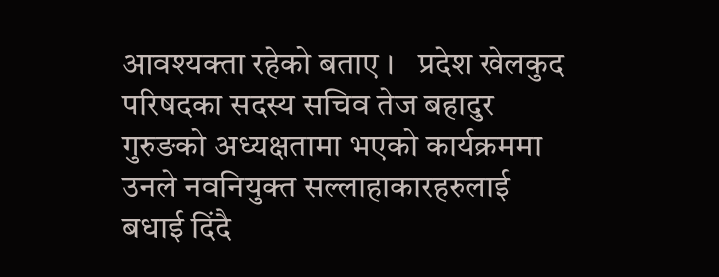आवश्यक्ता रहेको बताए ।   प्रदेश खेलकुद परिषदका सदस्य सचिव तेज बहादुर गुरुङको अध्यक्षतामा भएको कार्यक्रममा उनले नवनियुक्त सल्लाहाकारहरुलाई बधाई दिंदै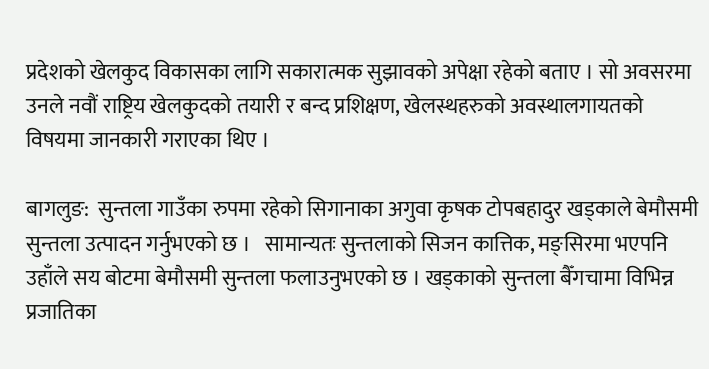प्रदेशको खेलकुद विकासका लागि सकारात्मक सुझावको अपेक्षा रहेको बताए । सो अवसरमा उनले नवौं राष्ट्रिय खेलकुदको तयारी र बन्द प्रशिक्षण, खेलस्थहरुको अवस्थालगायतको विषयमा जानकारी गराएका थिए ।

बागलुङ:  सुन्तला गाउँका रुपमा रहेको सिगानाका अगुवा कृषक टोपबहादुर खड्काले बेमौसमी सुन्तला उत्पादन गर्नुभएको छ ।   सामान्यतः सुन्तलाको सिजन कात्तिक, मङ्सिरमा भएपनि उहाँले सय बोटमा बेमौसमी सुन्तला फलाउनुभएको छ । खड्काको सुन्तला बैँगचामा विभिन्न प्रजातिका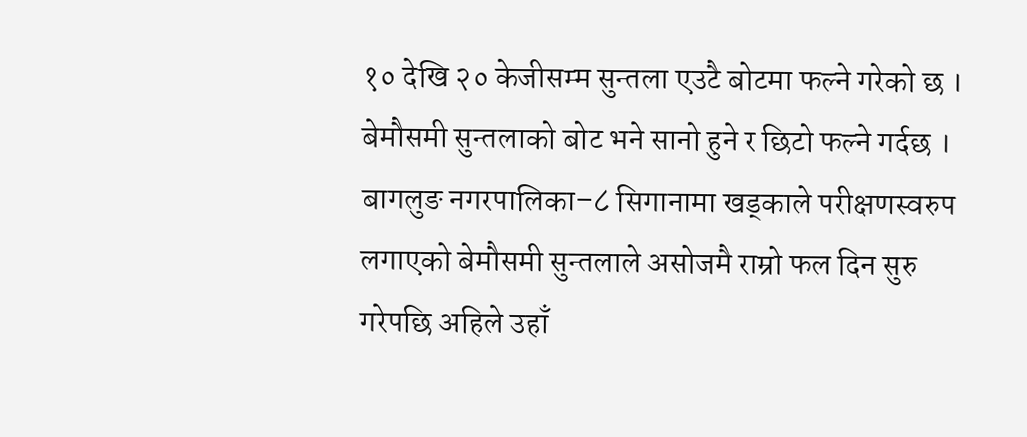१० देखि २० केजीसम्म सुन्तला एउटै बोटमा फल्ने गरेको छ । बेमौसमी सुन्तलाको बोट भने सानो हुने र छिटो फल्ने गर्दछ ।   बागलुङ नगरपालिका–८ सिगानामा खड्काले परीक्षणस्वरुप लगाएको बेमौसमी सुन्तलाले असोजमै राम्रो फल दिन सुरु गरेपछि अहिले उहाँ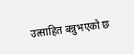उत्साहित बन्नुभएको छ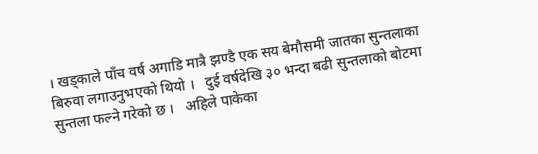। खड्काले पाँच वर्ष अगाडि मात्रै झण्डै एक सय बेमौसमी जातका सुन्तलाका बिरुवा लगाउनुभएको थियो ।   दुई वर्षदेखि ३० भन्दा बढी सुन्तलाको बोटमा सुन्तला फल्ने गरेको छ ।   अहिले पाकेका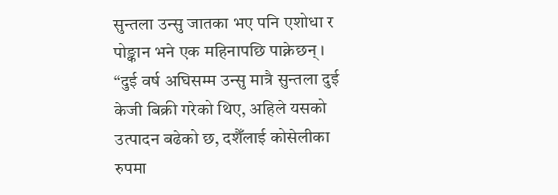सुन्तला उन्सु जातका भए पनि एशोधा र पोङ्कान भने एक महिनापछि पाक्नेछन् । “दुई वर्ष अघिसम्म उन्सु मात्रै सुन्तला दुई केजी बिक्री गरेको थिए, अहिले यसको उत्पादन बढेको छ, दशैँलाई कोसेलीका रुपमा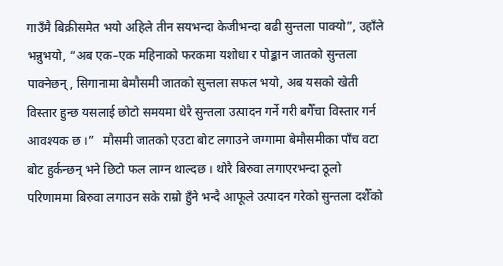गाउँमै बिक्रीसमेत भयो अहिले तीन सयभन्दा केजीभन्दा बढी सुन्तला पाक्यो”, उहाँले भन्नुभयो, “अब एक–एक महिनाको फरकमा यशोधा र पोङ्कान जातको सुन्तला पाक्नेछन्, सिगानामा बेमौसमी जातको सुन्तला सफल भयो, अब यसको खेती विस्तार हुन्छ यसलाई छोटो समयमा धेरै सुन्तला उत्पादन गर्ने गरी बगैँचा विस्तार गर्न आवश्यक छ ।”   मौसमी जातको एउटा बोट लगाउने जग्गामा बेमौसमीका पाँच वटा बोट हुर्कन्छन् भने छिटो फल लाग्न थाल्दछ । थोरै बिरुवा लगाएरभन्दा ठूलो परिणाममा बिरुवा लगाउन सके राम्रो हुँने भन्दै आफूले उत्पादन गरेको सुन्तला दशैँको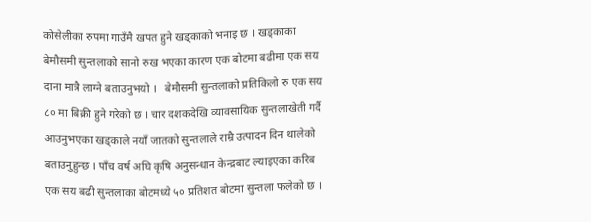कोसेलीका रुपमा गाउँमै खपत हुने खड्काको भनाइ छ । खड्काका बेमौसमी सुन्तलाको सानो रुख भएका कारण एक बोटमा बढीमा एक सय दाना मात्रै लाग्ने बताउनुभयो ।   बेमौसमी सुन्तलाको प्रतिकिलो रु एक सय ८० मा बिक्री हुने गरेको छ । चार दशकदेखि व्यावसायिक सुन्तलाखेती गर्दै आउनुभएका खड्काले नयाँ जातको सुन्तलाले राम्रै उत्पादन दिन थालेको बताउनुहुन्छ । पाँच वर्ष अघि कृषि अनुसन्धान केन्द्रबाट ल्याइएका करिब एक सय बढी सुन्तलाका बोटमध्ये ५० प्रतिशत बोटमा सुन्तला फलेको छ ।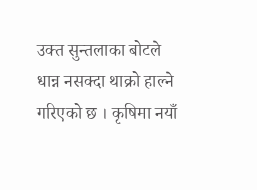उक्त सुन्तलाका बोटले धान्न नसक्दा थाक्रो हाल्ने गरिएको छ । कृषिमा नयाँ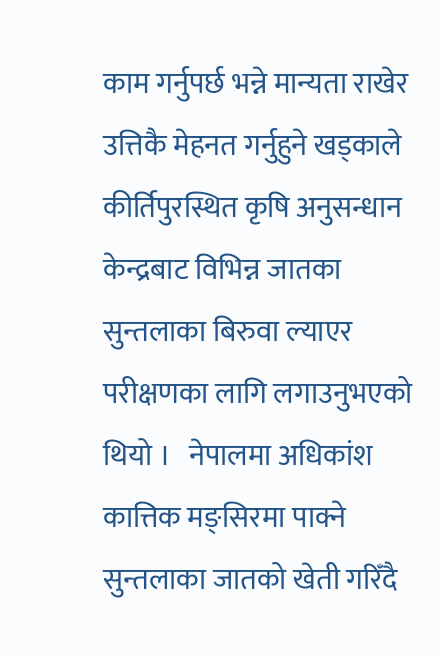काम गर्नुपर्छ भन्ने मान्यता राखेर उत्तिकै मेहनत गर्नुहुने खड्काले कीर्तिपुरस्थित कृषि अनुसन्धान केन्द्रबाट विभिन्न जातका सुन्तलाका बिरुवा ल्याएर परीक्षणका लागि लगाउनुभएको थियो ।   नेपालमा अधिकांश कात्तिक मङ्सिरमा पाक्ने सुन्तलाका जातको खेती गरिँदै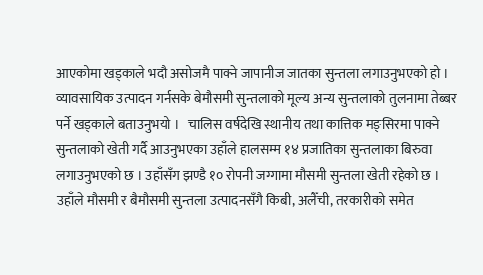आएकोमा खड्काले भदौ असोजमै पाक्ने जापानीज जातका सुन्तला लगाउनुभएको हो । व्यावसायिक उत्पादन गर्नसके बेमौसमी सुन्तलाको मूल्य अन्य सुन्तलाको तुलनामा तेब्बर पर्ने खड्काले बताउनुभयो ।   चालिस वर्षदेखि स्थानीय तथा कात्तिक मङ्सिरमा पाक्ने सुन्तलाको खेती गर्दै आउनुभएका उहाँले हालसम्म १४ प्रजातिका सुन्तलाका बिरुवा लगाउनुभएको छ । उहाँसँग झण्डै १० रोपनी जग्गामा मौसमी सुन्तला खेती रहेको छ । उहाँले मौसमी र बैमौसमी सुन्तला उत्पादनसँगै किबी, अलैँची, तरकारीको समेत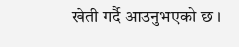खेती गर्दै आउनुभएको छ ।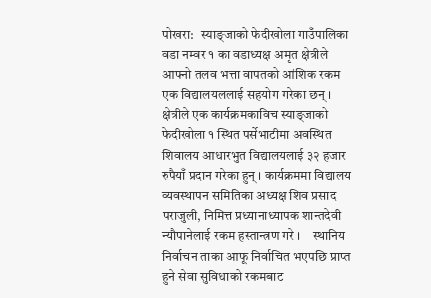पोखरा:   स्याङ्जाको फेदीखोला गाउँपालिका वडा नम्वर १ का वडाध्यक्ष अमृत क्षेत्रीले आफ्नो तलव भत्ता वापतको आंशिक रकम एक विद्यालयललाई सहयोग गरेका छन् ।    क्षेत्रीले एक कार्यक्रमकाविच स्याङ्जाको फेदीखोला १ स्थित पर्सेभाटीमा अवस्थित शिवालय आधारभुत विद्यालयलाई ३२ हजार रुपैयाँ प्रदान गरेका हुन् । कार्यक्रममा विद्यालय व्यवस्थापन समितिका अध्यक्ष शिव प्रसाद पराजुली, निमित्त प्रध्यानाध्यापक शान्तदेवी न्यौपानेलाई रकम हस्तान्त्रण गरे ।    स्थानिय निर्वाचन ताका आफू निर्वाचित भएपछि प्राप्त हुने सेवा सुविधाको रकमबाट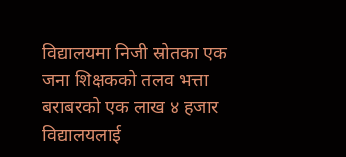विद्यालयमा निजी स्रोतका एक जना शिक्षकको तलव भत्ता बराबरको एक लाख ४ हजार विद्यालयलाई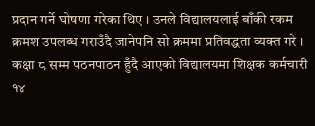प्रदान गर्ने घोषणा गरेका थिए । उनले विद्यालयलाई बाँकी रकम क्रमश उपलब्ध गराउँदै जानेपनि सो क्रममा प्रतिवद्धता व्यक्त गरे ।    कक्षा ८ सम्म पठनपाठन हुँदै आएको विद्यालयमा शिक्षक कर्मचारी १४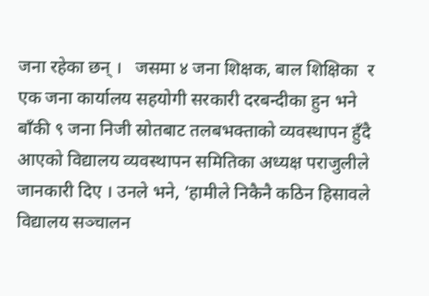जना रहेका छन् ।   जसमा ४ जना शिक्षक, बाल शिक्षिका  र  एक जना कार्यालय सहयोगी सरकारी दरबन्दीका हुन भने बाँकी ९ जना निजी स्रोतबाट तलबभक्ताको व्यवस्थापन हुँदै आएको विद्यालय व्यवस्थापन समितिका अध्यक्ष पराजुलीले जानकारी दिए । उनले भने, ‘हामीले निकैनै कठिन हिसावले विद्यालय सञ्चालन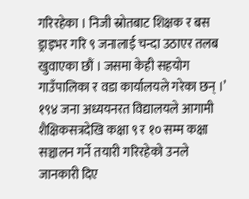गरिरहेका । निजी स्रोतबाट शिक्षक र बस ड्राइभर गरि ९ जनालाई चन्दा उठाएर तलब खुवाएका छौं । जसमा केही सहयोग गाउँपालिका र वडा कार्यालयले गरेका छन् ।’    १९४ जना अध्ययनरत विद्यालयले आगामी शैक्षिकसत्रदेखि कक्षा ९ र १० सम्म कक्षा सञ्चालन गर्ने तयारी गरिरहेको उनले जानकारी दिए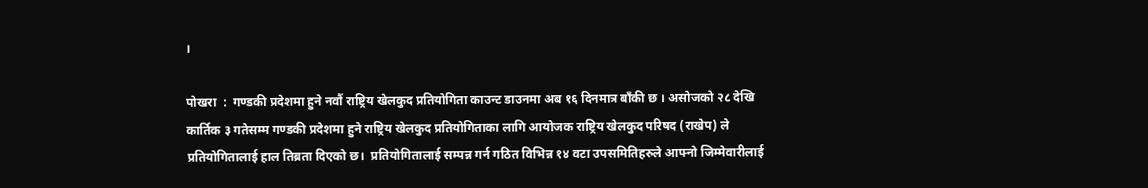।

पोखरा  :  गण्डकी प्रदेशमा हुने नवौं राष्ट्रिय खेलकुद प्रतियोगिता काउन्ट डाउनमा अब १६ दिनमात्र बाँकी छ । असोजको २८ देखि कार्तिक ३ गतेसम्म गण्डकी प्रदेशमा हुने राष्ट्रिय खेलकुद प्रतियोगिताका लागि आयोजक राष्ट्रिय खेलकुद परिषद (राखेप) ले प्रतियोगितालाई हाल तिब्रता दिएको छ।  प्रतियोगितालाई सम्पन्न गर्न गठित विभिन्न १४ वटा उपसमितिहरुले आफ्नो जिम्मेवारीलाई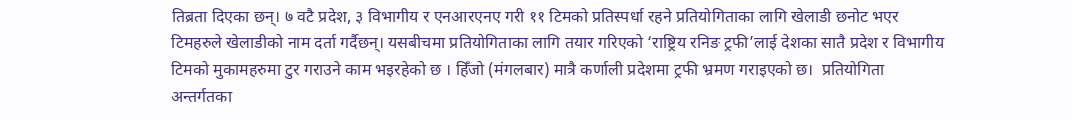तिब्रता दिएका छन्। ७ वटै प्रदेश, ३ विभागीय र एनआरएनए गरी ११ टिमको प्रतिस्पर्धा रहने प्रतियोगिताका लागि खेलाडी छनोट भएर टिमहरुले खेलाडीको नाम दर्ता गर्दैछन्। यसबीचमा प्रतियोगिताका लागि तयार गरिएको ‘राष्ट्रिय रनिङ ट्रफी’लाई देशका सातै प्रदेश र विभागीय टिमको मुकामहरुमा टुर गराउने काम भइरहेको छ । हिँजो (मंगलबार) मात्रै कर्णाली प्रदेशमा ट्रफी भ्रमण गराइएको छ।  प्रतियोगिता अन्तर्गतका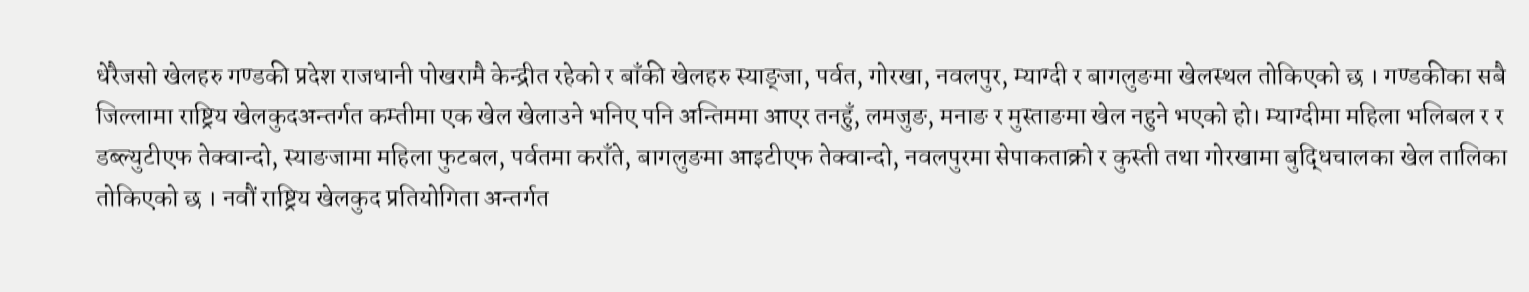धेरैजसो खेलहरु गण्डकी प्रदेश राजधानी पोखरामै केन्द्रीत रहेको र बाँकी खेलहरु स्याङ्जा, पर्वत, गोरखा, नवलपुर, म्याग्दी र बागलुङमा खेलस्थल तोकिएको छ । गण्डकीका सबै जिल्लामा राष्ट्रिय खेलकुदअन्तर्गत कम्तीमा एक खेल खेलाउने भनिए पनि अन्तिममा आएर तनहुँ, लमजुङ, मनाङ र मुस्ताङमा खेल नहुने भएको हो। म्याग्दीमा महिला भलिबल र र डब्ल्युटीएफ तेक्वान्दो, स्याङजामा महिला फुटबल, पर्वतमा कराँते, बागलुङमा आइटीएफ तेक्वान्दो, नवलपुरमा सेपाकताक्रो र कुस्ती तथा गोरखामा बुद्धिचालका खेल तालिका तोकिएको छ । नवौं राष्ट्रिय खेलकुद प्रतियोगिता अन्तर्गत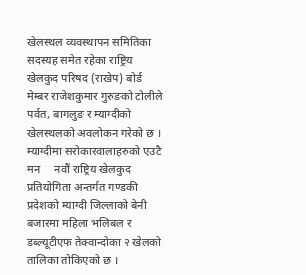खेलस्थल व्यवस्थापन समितिका सदस्यह समेत रहेका राष्ट्रिय खेलकुद परिषद (राखेप) बोर्ड मेम्बर राजेशकुमार गुरुङको टोलीले पर्वत, बागलुङ र म्याग्दीको खेलस्थलको अवलोकन गरेको छ ।   म्याग्दीमा सरोकारवालाहरुको एउटै मन     नवौं राष्ट्रिय खेलकुद प्रतियोगिता अन्तर्गत गण्डकी प्रदेशको म्याग्दी जिल्लाको बेनी बजारमा महिला भलिबल र डब्ल्यूटीएफ तेक्वान्दोका २ खेलको तालिका तोकिएको छ ।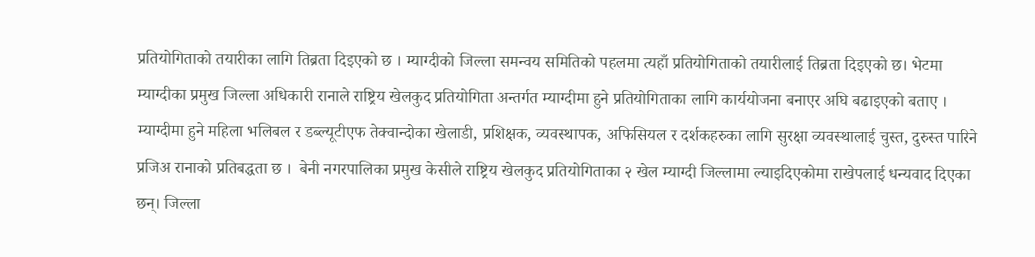प्रतियोगिताको तयारीका लागि तिब्रता दिइएको छ । म्याग्दीको जिल्ला समन्वय समितिको पहलमा त्यहाँ प्रतियोगिताको तयारीलाई तिब्रता दिइएको छ। भेटमा म्याग्दीका प्रमुख जिल्ला अधिकारी रानाले राष्ट्रिय खेलकुद प्रतियोगिता अन्तर्गत म्याग्दीमा हुने प्रतियोगिताका लागि कार्ययोजना बनाएर अघि बढाइएको बताए । म्याग्दीमा हुने महिला भलिबल र डब्ल्यूटीएफ तेक्वान्दोका खेलाडी, प्रशिक्षक, व्यवस्थापक, अफिसियल र दर्शकहरुका लागि सुरक्षा व्यवस्थालाई चुस्त, दुरुस्त पारिने प्रजिअ रानाको प्रतिबद्धता छ ।  बेनी नगरपालिका प्रमुख केसीले राष्ट्रिय खेलकुद प्रतियोगिताका २ खेल म्याग्दी जिल्लामा ल्याइदिएकोमा राखेपलाई धन्यवाद दिएका छन्। जिल्ला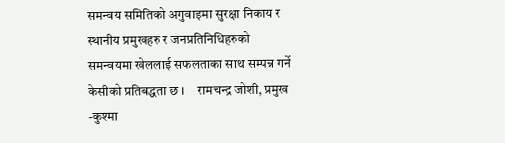समन्वय समितिको अगुवाइमा सुरक्षा निकाय र स्थानीय प्रमुखहरु र जनप्रतिनिधिहरुको समन्वयमा खेललाई सफलताका साथ सम्पन्न गर्ने केसीको प्रतिबद्धता छ ।    रामचन्द्र जोशी, प्रमुख -कुश्मा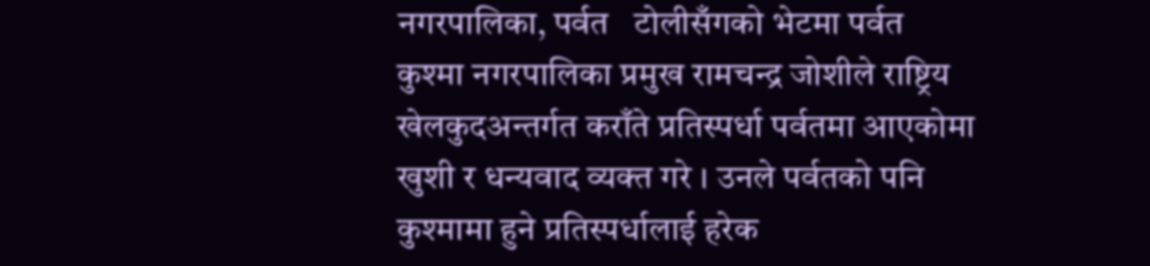नगरपालिका, पर्वत   टोलीसँगको भेटमा पर्वत कुश्मा नगरपालिका प्रमुख रामचन्द्र जोशीले राष्ट्रिय खेलकुदअन्तर्गत कराँते प्रतिस्पर्धा पर्वतमा आएकोमा खुशी र धन्यवाद व्यक्त गरे । उनले पर्वतको पनि कुश्मामा हुने प्रतिस्पर्धालाई हरेक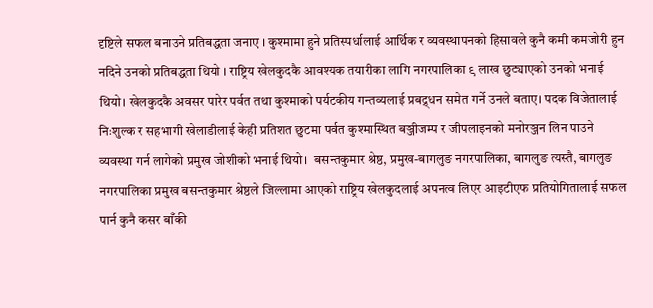दृष्टिले सफल बनाउने प्रतिबद्धता जनाए । कुश्मामा हुने प्रतिस्पर्धालाई आर्थिक र व्यवस्थापनको हिसावले कुनै कमी कमजोरी हुन नदिने उनको प्रतिबद्धता थियो । राष्ट्रिय खेलकुदकै आवश्यक तयारीका लागि नगरपालिका ९ लाख छुट्याएको उनको भनाई थियो। खेलकुदकै अवसर पारेर पर्वत तथा कुश्माको पर्यटकीय गन्तव्यलाई प्रबद्र्धन समेत गर्ने उनले बताए। पदक विजेतालाई निःशुल्क र सहभागी खेलाडीलाई केही प्रतिशत छुटमा पर्वत कुश्मास्थित बञ्जीजम्प र जीपलाइनको मनोरञ्जन लिन पाउने व्यवस्था गर्न लागेको प्रमुख जोशीको भनाई थियो।  बसन्तकुमार श्रेष्ठ, प्रमुख-बागलुङ नगरपालिका, बागलुङ त्यस्तै, बागलुङ नगरपालिका प्रमुख बसन्तकुमार श्रेष्ठले जिल्लामा आएको राष्ट्रिय खेलकुदलाई अपनत्व लिएर आइटीएफ प्रतियोगितालाई सफल पार्न कुनै कसर बाँकी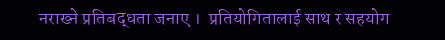नराख्ने प्रतिबद्धता जनाए ।  प्रतियोगितालाई साथ र सहयोग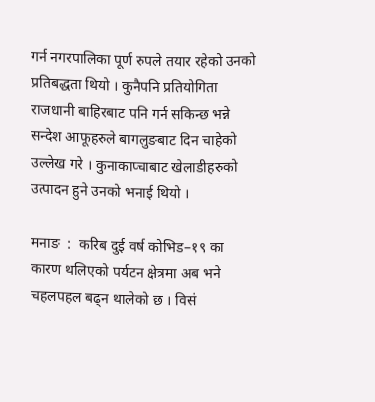गर्न नगरपालिका पूर्ण रुपले तयार रहेको उनको प्रतिबद्धता थियो । कुनैपनि प्रतियोगिता राजधानी बाहिरबाट पनि गर्न सकिन्छ भन्ने सन्देश आफूहरुले बागलुङबाट दिन चाहेको उल्लेख गरे । कुनाकाप्चाबाट खेलाडीहरुको उत्पादन हुने उनको भनाई थियो ।

मनाङ  :  करिब दुई वर्ष कोभिड–१९ का कारण थलिएको पर्यटन क्षेत्रमा अब भने चहलपहल बढ्न थालेको छ । विसं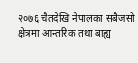२०७६ चैतदेखि नेपालका सबैजसो क्षेत्रमा आन्तरिक तथा बाह्य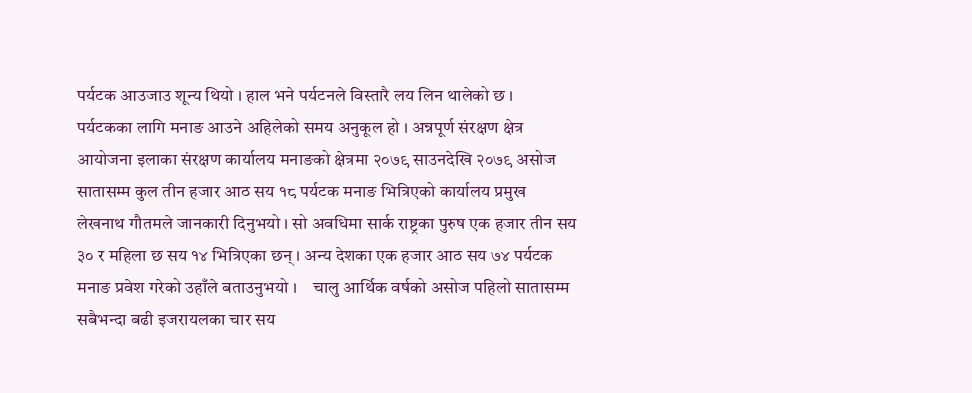पर्यटक आउजाउ शून्य थियो । हाल भने पर्यटनले विस्तारै लय लिन थालेको छ ।    पर्यटकका लागि मनाङ आउने अहिलेको समय अनुकूल हो । अन्नपूर्ण संरक्षण क्षेत्र आयोजना इलाका संरक्षण कार्यालय मनाङको क्षेत्रमा २०७९ साउनदेखि २०७९ असोज सातासम्म कुल तीन हजार आठ सय १८ पर्यटक मनाङ भित्रिएको कार्यालय प्रमुख लेखनाथ गौतमले जानकारी दिनुभयो । सो अवधिमा सार्क राष्ट्रका पुरुष एक हजार तीन सय ३० र महिला छ सय १४ भित्रिएका छन् । अन्य देशका एक हजार आठ सय ७४ पर्यटक मनाङ प्रवेश गरेको उहाँले बताउनुभयो ।    चालु आर्थिक वर्षको असोज पहिलो सातासम्म सबैभन्दा बढी इजरायलका चार सय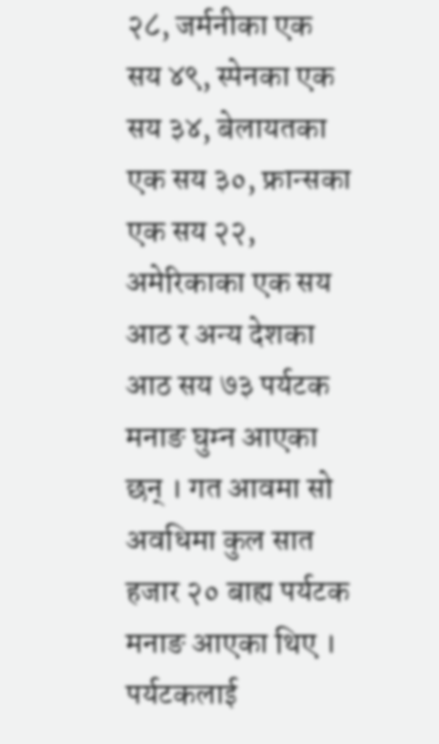२८, जर्मनीका एक सय ४९, स्पेनका एक सय ३४, बेलायतका एक सय ३०, फ्रान्सका एक सय २२, अमेरिकाका एक सय आठ र अन्य देशका आठ सय ७३ पर्यटक मनाङ घुम्न आएका छन् । गत आवमा सो अवधिमा कुल सात हजार २० बाह्य पर्यटक मनाङ आएका थिए ।   पर्यटकलाई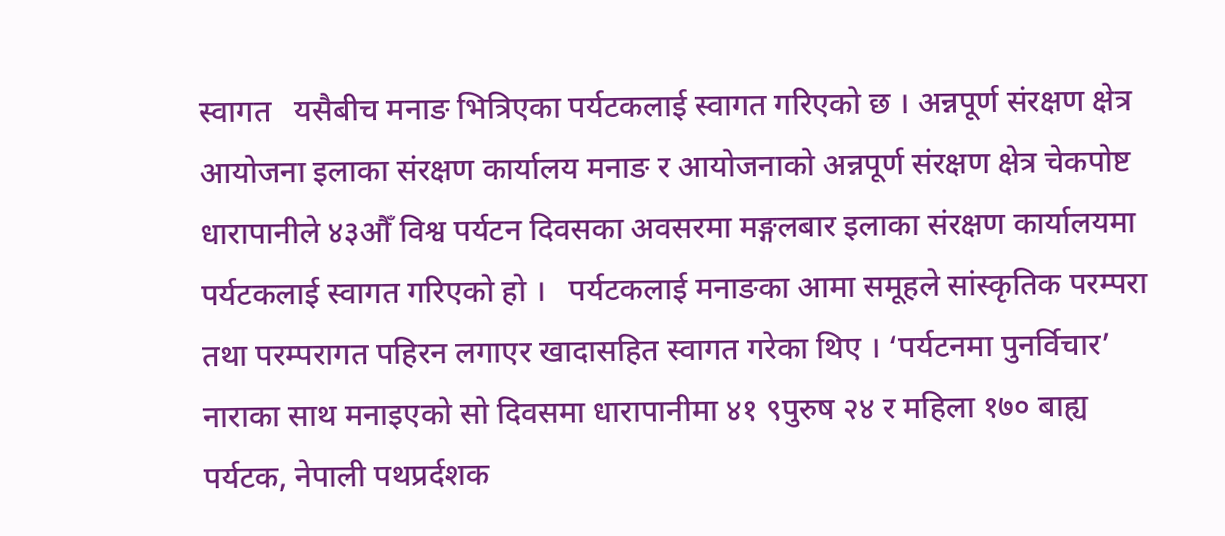स्वागत   यसैबीच मनाङ भित्रिएका पर्यटकलाई स्वागत गरिएको छ । अन्नपूर्ण संरक्षण क्षेत्र आयोजना इलाका संरक्षण कार्यालय मनाङ र आयोजनाको अन्नपूर्ण संरक्षण क्षेत्र चेकपोष्ट धारापानीले ४३औँ विश्व पर्यटन दिवसका अवसरमा मङ्गलबार इलाका संरक्षण कार्यालयमा पर्यटकलाई स्वागत गरिएको हो ।   पर्यटकलाई मनाङका आमा समूहले सांस्कृतिक परम्परा तथा परम्परागत पहिरन लगाएर खादासहित स्वागत गरेका थिए । ‘पर्यटनमा पुनर्विचार’ नाराका साथ मनाइएको सो दिवसमा धारापानीमा ४१ ९पुरुष २४ र महिला १७० बाह्य पर्यटक, नेपाली पथप्रर्दशक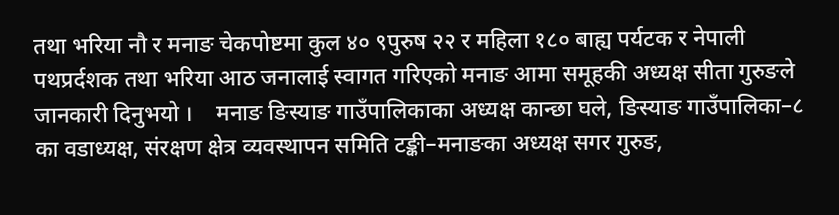तथा भरिया नौ र मनाङ चेकपोष्टमा कुल ४० ९पुरुष २२ र महिला १८० बाह्य पर्यटक र नेपाली पथप्रर्दशक तथा भरिया आठ जनालाई स्वागत गरिएको मनाङ आमा समूहकी अध्यक्ष सीता गुरुङले जानकारी दिनुभयो ।    मनाङ ङिस्याङ गाउँपालिकाका अध्यक्ष कान्छा घले, ङिस्याङ गाउँपालिका–८ का वडाध्यक्ष, संरक्षण क्षेत्र व्यवस्थापन समिति टङ्की–मनाङका अध्यक्ष सगर गुरुङ,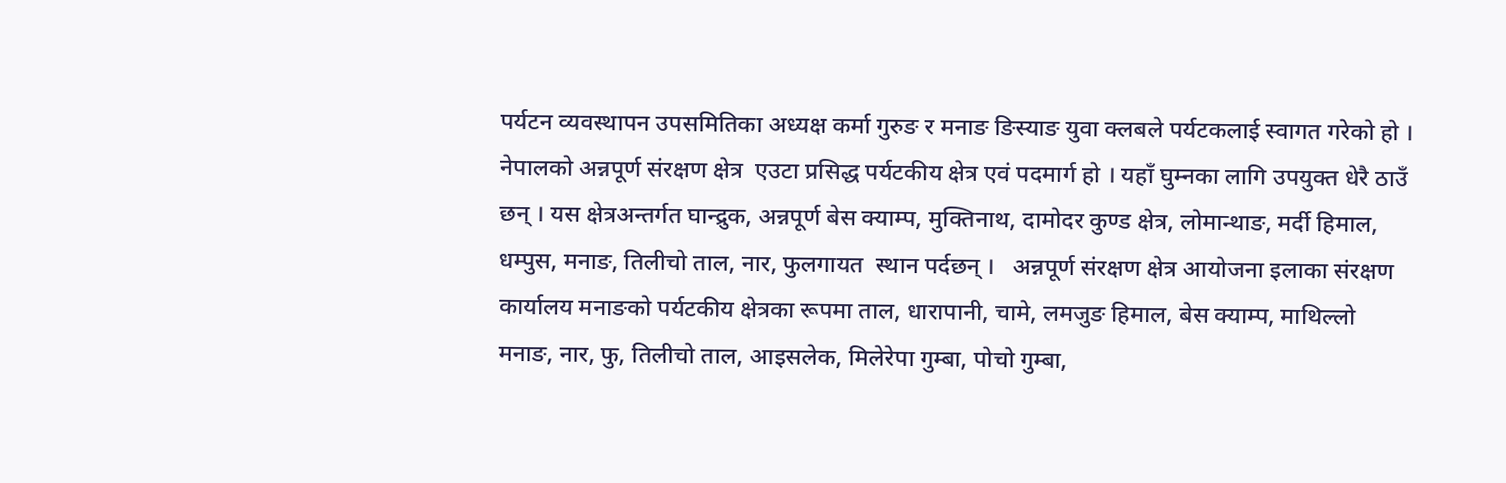पर्यटन व्यवस्थापन उपसमितिका अध्यक्ष कर्मा गुरुङ र मनाङ ङिस्याङ युवा क्लबले पर्यटकलाई स्वागत गरेको हो । नेपालको अन्नपूर्ण संरक्षण क्षेत्र  एउटा प्रसिद्ध पर्यटकीय क्षेत्र एवं पदमार्ग हो । यहाँ घुम्नका लागि उपयुक्त धेरै ठाउँ छन् । यस क्षेत्रअन्तर्गत घान्द्रुक, अन्नपूर्ण बेस क्याम्प, मुक्तिनाथ, दामोदर कुण्ड क्षेत्र, लोमान्थाङ, मर्दी हिमाल, धम्पुस, मनाङ, तिलीचो ताल, नार, फुलगायत  स्थान पर्दछन् ।   अन्नपूर्ण संरक्षण क्षेत्र आयोजना इलाका संरक्षण कार्यालय मनाङको पर्यटकीय क्षेत्रका रूपमा ताल, धारापानी, चामे, लमजुङ हिमाल, बेस क्याम्प, माथिल्लो मनाङ, नार, फु, तिलीचो ताल, आइसलेक, मिलेरेपा गुम्बा, पोचो गुम्बा,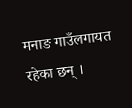मनाङ गाउँलगायत रहेका छन् ।